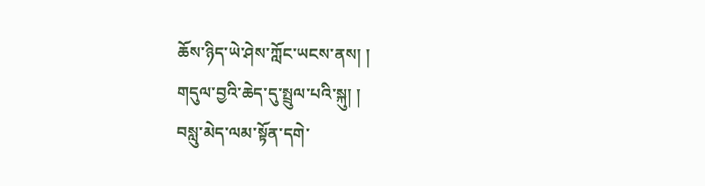ཆོས་ཉིད་ཡེ་ཤེས་ཀློང་ཡངས་ནས། །
གདུལ་བྱའི་ཆེད་དུ་སྤྲུལ་པའི་སྐུ། །
བསླུ་མེད་ལམ་སྟོན་དགེ་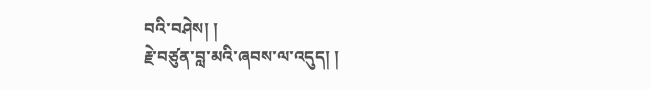བའི་བཤེས། །
རྗེ་བཙུན་བླ་མའི་ཞབས་ལ་འདུད། །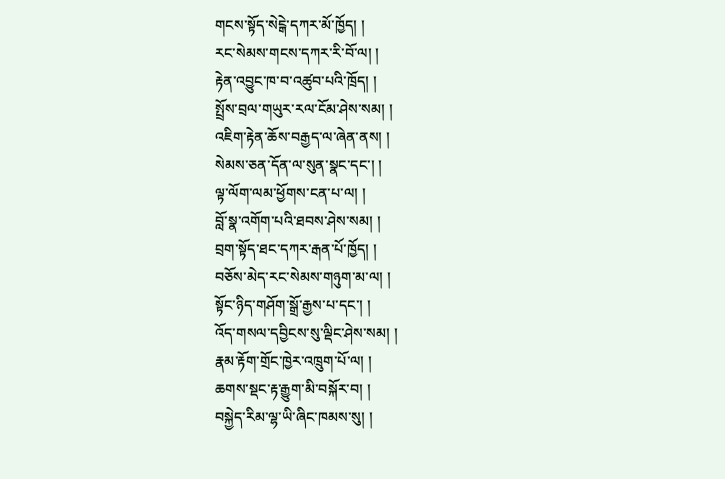གངས་སྟོད་སེངྒེ་དཀར་མོ་ཁྱོད། །
རང་སེམས་གངས་དཀར་རི་བོ་ལ། །
རྟེན་འབྱུང་ཁ་བ་འཚུབ་པའི་ཁྲོད། །
སྤྲོས་བྲལ་གཡུར་རལ་ངོམ་ཤེས་སམ། །
འཇིག་རྟེན་ཆོས་བརྒྱད་ལ་ཞེན་ནས། །
སེམས་ཅན་དོན་ལ་སུན་སྣང་དང་། །
ལྟ་ལོག་ལམ་ཕྱོགས་ངན་པ་ལ། །
བློ་སྣ་འགོག་པའི་ཐབས་ཤེས་སམ། །
བྲག་སྟོད་ཐང་དཀར་རྒན་པོ་ཁྱོད། །
བཅོས་མེད་རང་སེམས་གཉུག་མ་ལ། །
སྟོང་ཉིད་གཤོག་སྒྲོ་རྒྱས་པ་དང་། །
འོད་གསལ་དབྱིངས་སུ་ལྡིང་ཤེས་སམ། །
རྣམ་རྟོག་གྲོང་ཁྱེར་འཁྲུག་པོ་ལ། །
ཆགས་སྡང་རྟ་རྒྱུག་མི་བསྐོར་བ། །
བསྐྱེད་རིམ་ལྷ་ཡི་ཞིང་ཁམས་སུ། །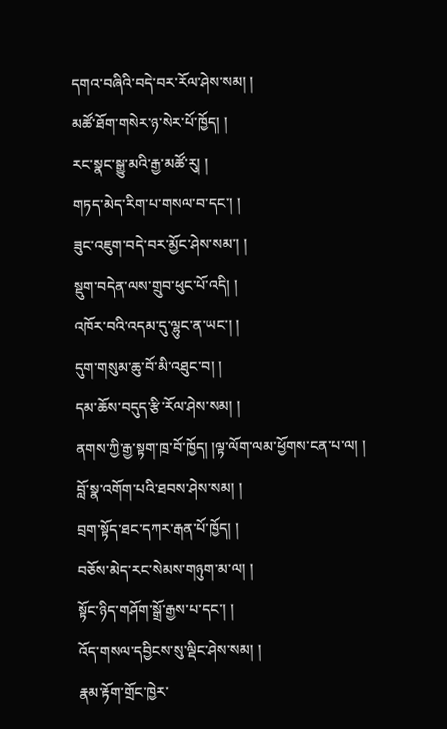དགའ་བཞིའི་བདེ་བར་རོལ་ཤེས་སམ། །
མཚོ་ཐོག་གསེར་ཉ་སེར་པོ་ཁྱོད། །
རང་སྣང་སྒྱུ་མའི་རྒྱ་མཚོ་རུ། །
གཏད་མེད་རིག་པ་གསལ་བ་དང་། །
ཟུང་འཇུག་བདེ་བར་མྱོང་ཤེས་སམ་། །
སྡུག་བདེན་ལས་གྲུབ་ཕུང་པོ་འདི། །
འཁོར་བའི་འདམ་དུ་ལྷུང་ན་ཡང་། །
དུག་གསུམ་ཆུ་བོ་མི་འཐུང་བ། །
དམ་ཆོས་བདུད་རྩི་རོལ་ཤེས་སམ། །
ནགས་ཀྱི་རྒྱ་སྟག་ཁྲ་བོ་ཁྱོད། །ལྟ་ལོག་ལམ་ཕྱོགས་ངན་པ་ལ། །
བློ་སྣ་འགོག་པའི་ཐབས་ཤེས་སམ། །
བྲག་སྟོད་ཐང་དཀར་རྒན་པོ་ཁྱོད། །
བཅོས་མེད་རང་སེམས་གཉུག་མ་ལ། །
སྟོང་ཉིད་གཤོག་སྒྲོ་རྒྱས་པ་དང་། །
འོད་གསལ་དབྱིངས་སུ་ལྡིང་ཤེས་སམ། །
རྣམ་རྟོག་གྲོང་ཁྱེར་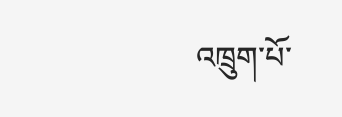འཁྲུག་པོ་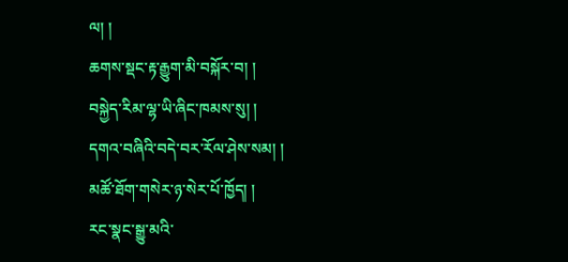ལ། །
ཆགས་སྡང་རྟ་རྒྱུག་མི་བསྐོར་བ། །
བསྐྱེད་རིམ་ལྷ་ཡི་ཞིང་ཁམས་སུ། །
དགའ་བཞིའི་བདེ་བར་རོལ་ཤེས་སམ། །
མཚོ་ཐོག་གསེར་ཉ་སེར་པོ་ཁྱོད། །
རང་སྣང་སྒྱུ་མའི་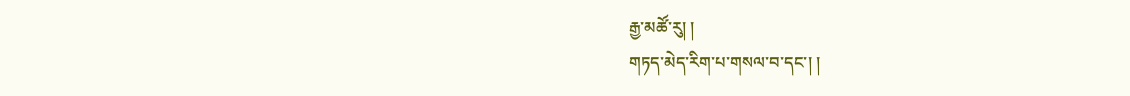རྒྱ་མཚོ་རུ། །
གཏད་མེད་རིག་པ་གསལ་བ་དང་། །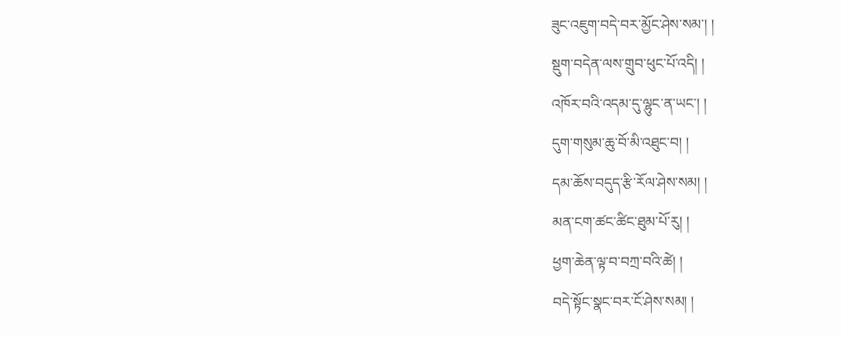ཟུང་འཇུག་བདེ་བར་མྱོང་ཤེས་སམ་། །
སྡུག་བདེན་ལས་གྲུབ་ཕུང་པོ་འདི། །
འཁོར་བའི་འདམ་དུ་ལྷུང་ན་ཡང་། །
དུག་གསུམ་ཆུ་བོ་མི་འཐུང་བ། །
དམ་ཆོས་བདུད་རྩི་རོལ་ཤེས་སམ། །
མན་ངག་ཚང་ཚིང་ཐུམ་པོ་རུ། །
ཕྱག་ཆེན་ལྟ་བ་བཀྲ་བའི་ཚེ། །
བདེ་སྟོང་སྣང་བར་ངོ་ཤེས་སམ། །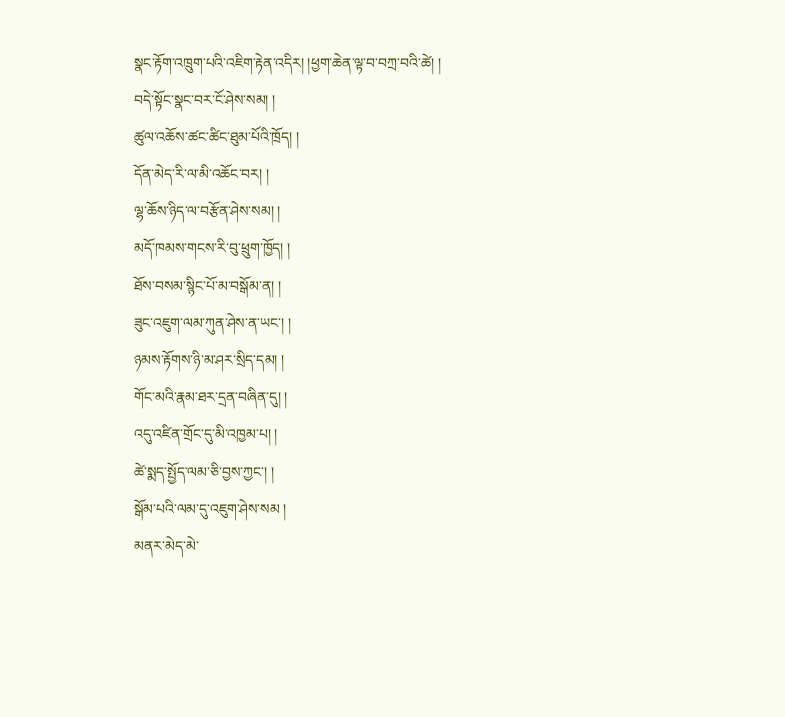སྣང་རྟོག་འཁྲུག་པའི་འཇིག་རྟེན་འདིར། །ཕྱག་ཆེན་ལྟ་བ་བཀྲ་བའི་ཚེ། །
བདེ་སྟོང་སྣང་བར་ངོ་ཤེས་སམ། །
ཚུལ་འཆོས་ཚང་ཚིང་ཐུམ་པོའི་ཁྲོད། །
དོན་མེད་རི་ལ་མི་འཆོང་བར། །
ལྷ་ཆོས་ཉིད་ལ་བརྩོན་ཤེས་སམ། །
མདོ་ཁམས་གངས་རི་བུ་ཕྲུག་ཁྱོད། །
ཐོས་བསམ་སྙིང་པོ་མ་བསྒོམ་ན། །
ཟུང་འཇུག་ལམ་ཀུན་ཤེས་ན་ཡང་། །
ཉམས་རྟོགས་ཉི་མ་ཤར་སྲིད་དམ། །
གོང་མའི་རྣམ་ཐར་དྲན་བཞིན་དུ། །
འདུ་འཛིན་གྲོང་དུ་མི་འཁྱམ་པ། །
ཚེ་སྨད་སྤྱོད་ལམ་ཅི་བྱས་ཀྱང་། །
སྒོམ་པའི་ལམ་དུ་འཇུག་ཤེས་སམ །
མནར་མེད་མེ་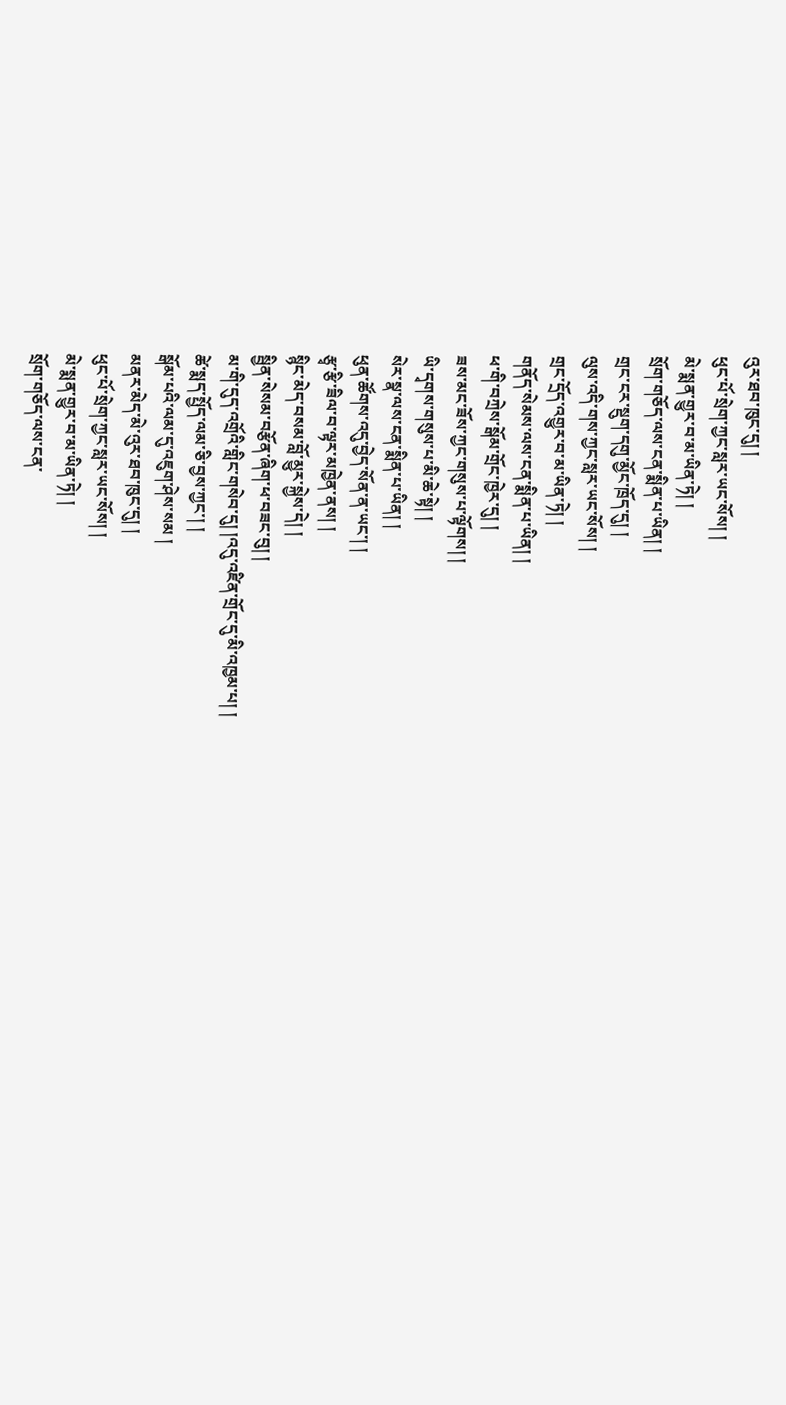འུར་ཐབ་ཁུང་དུ། །
ཕུང་པོ་སྲེག་ཀྱང་སླར་ཡང་སོས། །
མེ་སྨན་གྱུར་བ་མ་ཡིན་ཏེ། །
སྲོག་གཅོད་ལས་ངན་སྨིན་པ་ཡིན། །
གྲང་ངར་སྡུག་དགུ་མྱོང་ཁྲོད་དུ། །
ལུས་འདི་གས་ཀྱང་སླར་ཡང་སོས། །
གྲང་དྲོད་འགྱུར་བ་མ་ཡིན་ཏེ། །
གནོད་སེམས་ལས་ངན་སྨིན་པ་ཡིན། །
ཕ་གི་བཀྲེས་སྒོམ་གྲོང་ཁྱེར་དུ། །
ཟས་མང་ཟོས་ཀྱང་གསུས་པ་ལྟོགས། །
ཡི་དྭགས་གསུས་པ་མི་ཆེ་སྟེ། །
སེར་སྣ་ལས་ངན་སྨིན་པ་ཡིན། །
ཕུན་ཚོགས་འདུ་བྱེད་སོན་ན་ཡང་། །
རྩྭ་རྩི་ཟིལ་བ་ལྟར་མཁྱེན་ནས། །
སྙིང་མེད་བསམ་བློ་མྱུར་སྐྱེས་དེ། །
སྦྱིན་སེསམ་བརྩོན་ཞིག་ཕ་བཟང་བུ། །
མ་གི་དུད་འགྲོའི་གླིང་གསེབ་དུ། །འདུ་འཛིན་གྲོང་དུ་མི་འཁྱམ་པ། །
ཚེ་སྨད་སྤྱོད་ལམ་ཅི་བྱས་ཀྱང་། །
སྒོམ་པའི་ལམ་དུ་འཇུག་ཤེས་སམ །
མནར་མེད་མེ་འུར་ཐབ་ཁུང་དུ། །
ཕུང་པོ་སྲེག་ཀྱང་སླར་ཡང་སོས། །
མེ་སྨན་གྱུར་བ་མ་ཡིན་ཏེ། །
སྲོག་གཅོད་ལས་ངན་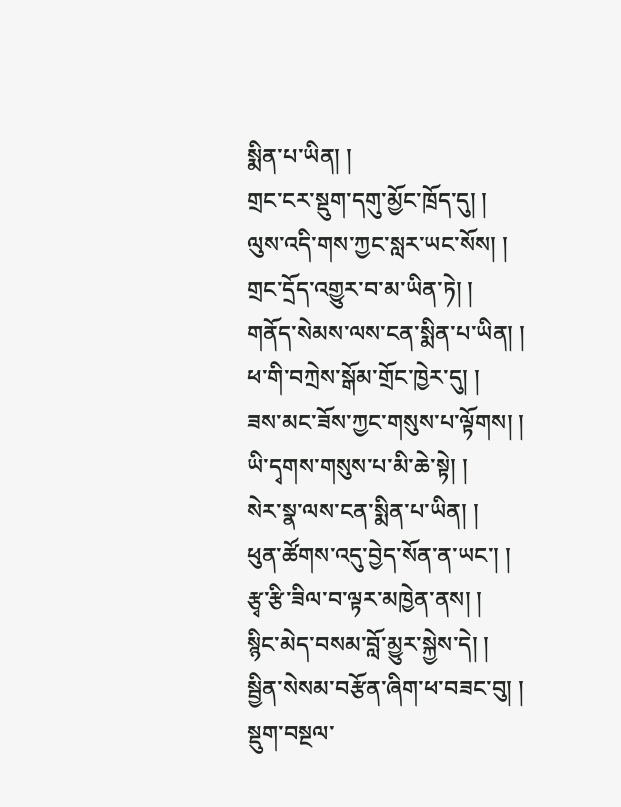སྨིན་པ་ཡིན། །
གྲང་ངར་སྡུག་དགུ་མྱོང་ཁྲོད་དུ། །
ལུས་འདི་གས་ཀྱང་སླར་ཡང་སོས། །
གྲང་དྲོད་འགྱུར་བ་མ་ཡིན་ཏེ། །
གནོད་སེམས་ལས་ངན་སྨིན་པ་ཡིན། །
ཕ་གི་བཀྲེས་སྒོམ་གྲོང་ཁྱེར་དུ། །
ཟས་མང་ཟོས་ཀྱང་གསུས་པ་ལྟོགས། །
ཡི་དྭགས་གསུས་པ་མི་ཆེ་སྟེ། །
སེར་སྣ་ལས་ངན་སྨིན་པ་ཡིན། །
ཕུན་ཚོགས་འདུ་བྱེད་སོན་ན་ཡང་། །
རྩྭ་རྩི་ཟིལ་བ་ལྟར་མཁྱེན་ནས། །
སྙིང་མེད་བསམ་བློ་མྱུར་སྐྱེས་དེ། །
སྦྱིན་སེསམ་བརྩོན་ཞིག་ཕ་བཟང་བུ། །
སྡུག་བསྔལ་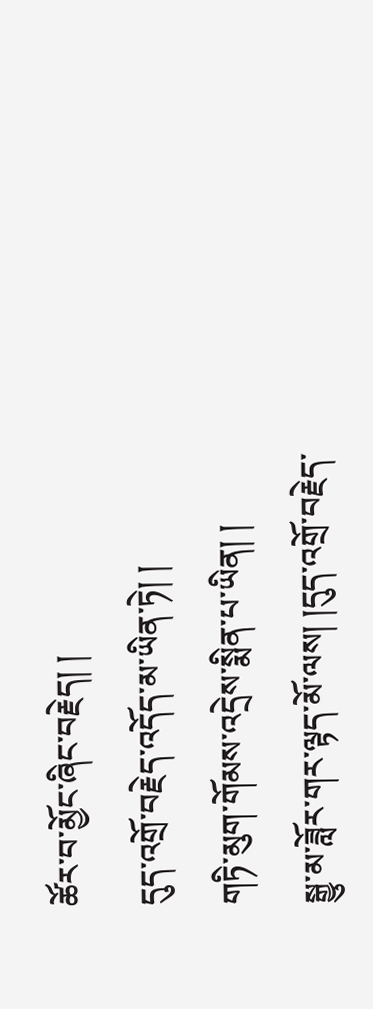ཚོར་བ་མྱོང་ཞིང་བརྗེད། །
དུད་འགྲོ་བརྗེད་འདོད་མ་ཡིན་ཏེ། །
གཏི་མུག་གོམས་འདྲེས་སྨིན་པ་ཡིན། །
སྒྱུ་མ་ཟློར་གར་ལྟད་མོ་ལས། །དུད་འགྲོ་བརྗེད་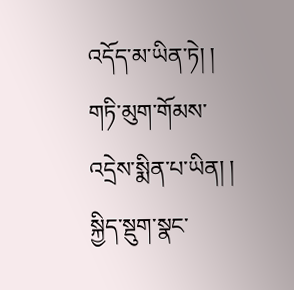འདོད་མ་ཡིན་ཏེ། །
གཏི་མུག་གོམས་འདྲེས་སྨིན་པ་ཡིན། །
སྐྱིད་སྡུག་སྣང་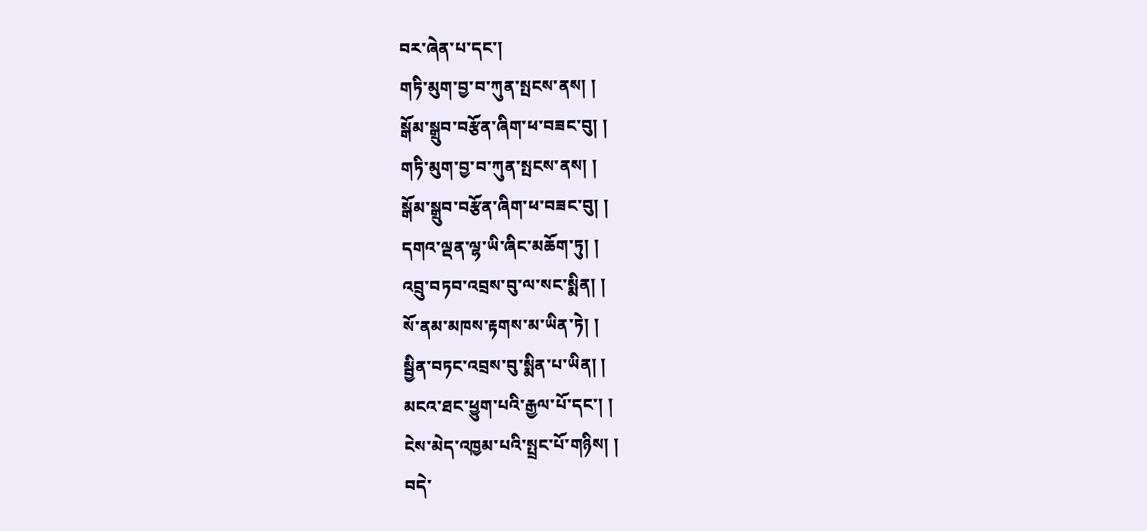བར་ཞེན་པ་དང་།
གཏི་མུག་བྱ་བ་ཀུན་སྤངས་ནས། །
སྒོམ་སྒྲུབ་བརྩོན་ཞིག་ཕ་བཟང་བུ། །
གཏི་མུག་བྱ་བ་ཀུན་སྤངས་ནས། །
སྒོམ་སྒྲུབ་བརྩོན་ཞིག་ཕ་བཟང་བུ། །
དགའ་ལྡན་ལྷ་ཡི་ཞིང་མཆོག་ཏུ། །
འབྲུ་བཏབ་འབྲས་བུ་ལ་སང་སྨིན། །
སོ་ནམ་མཁས་རྟགས་མ་ཡིན་ཏེ། །
སྦྱིན་བཏང་འབྲས་བུ་སྨིན་པ་ཡིན། །
མངའ་ཐང་ཕྱུག་པའི་རྒྱལ་པོ་དང་། །
ངེས་མེད་འཁྱམ་པའི་སྤྲང་པོ་གཉིས། །
བདེ་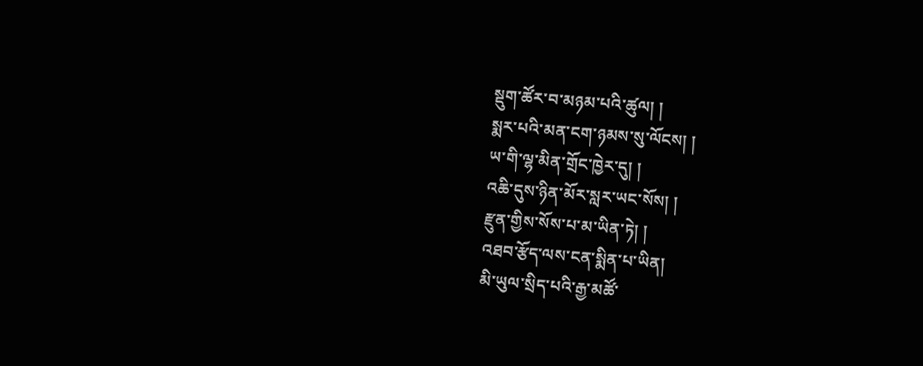སྡུག་ཚོར་བ་མཉམ་པའི་ཚུལ། །
སྨར་པའི་མན་ངག་ཉམས་སུ་ལོངས། །
ཡ་གི་ལྷ་མིན་གྲོང་ཁྱེར་དུ། །
འཆི་དུས་ཉིན་མོར་སླར་ཡང་སོས། །
རྫུན་གྱིས་སོས་པ་མ་ཡིན་ཏེ། །
འཐབ་རྩོད་ལས་ངན་སྨིན་པ་ཡིན།
མི་ཡུལ་སྲིད་པའི་རྒྱ་མཚོ་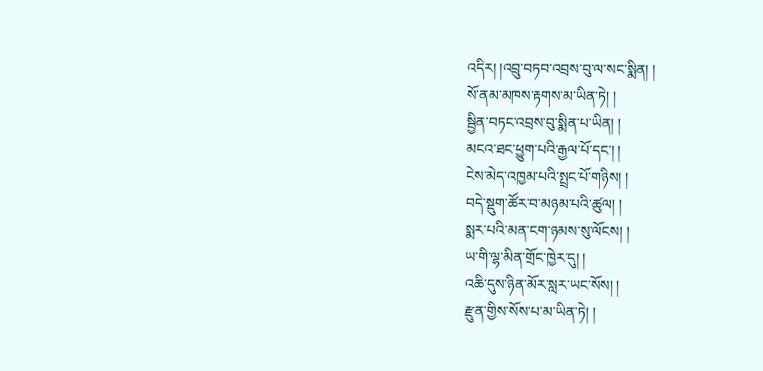འདིར། །འབྲུ་བཏབ་འབྲས་བུ་ལ་སང་སྨིན། །
སོ་ནམ་མཁས་རྟགས་མ་ཡིན་ཏེ། །
སྦྱིན་བཏང་འབྲས་བུ་སྨིན་པ་ཡིན། །
མངའ་ཐང་ཕྱུག་པའི་རྒྱལ་པོ་དང་། །
ངེས་མེད་འཁྱམ་པའི་སྤྲང་པོ་གཉིས། །
བདེ་སྡུག་ཚོར་བ་མཉམ་པའི་ཚུལ། །
སྨར་པའི་མན་ངག་ཉམས་སུ་ལོངས། །
ཡ་གི་ལྷ་མིན་གྲོང་ཁྱེར་དུ། །
འཆི་དུས་ཉིན་མོར་སླར་ཡང་སོས། །
རྫུན་གྱིས་སོས་པ་མ་ཡིན་ཏེ། །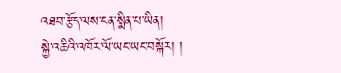འཐབ་རྩོད་ལས་ངན་སྨིན་པ་ཡིན།
སྐྱེ་འཆིའི་འཁོར་ལོ་ཡང་ཡང་བསྐོར། །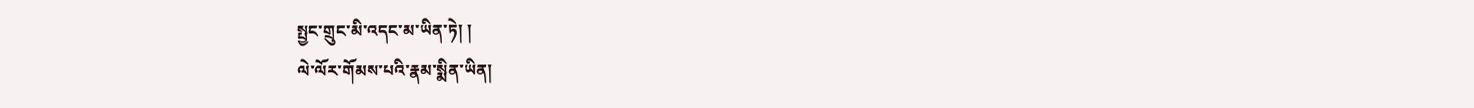སྤྱང་གྲུང་མི་འདང་མ་ཡིན་ཏེ། །
ལེ་ལོར་གོམས་པའི་རྣམ་སྨིན་ཡིན།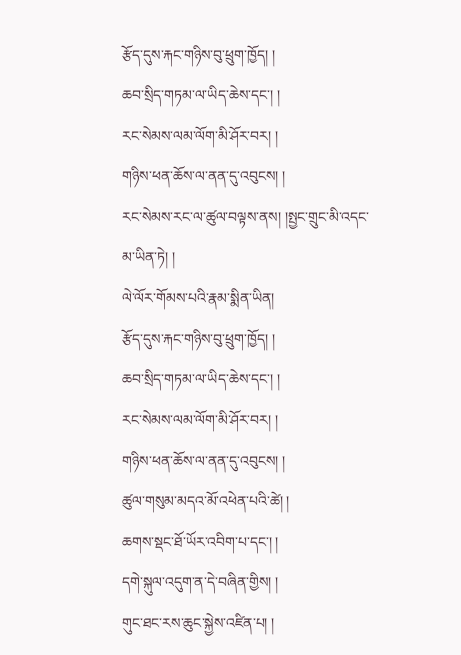རྩོད་དུས་རྐང་གཉིས་བུ་ཕྲུག་ཁྱོད། །
ཆབ་སྲིད་གཏམ་ལ་ཡིད་ཆེས་དང་། །
རང་སེམས་ལམ་ལོག་མི་ཤོར་བར། །
གཉིས་ཕན་ཆོས་ལ་ནན་དུ་འབུངས། །
རང་སེམས་རང་ལ་ཚུལ་བལྟས་ནས། །སྤྱང་གྲུང་མི་འདང་མ་ཡིན་ཏེ། །
ལེ་ལོར་གོམས་པའི་རྣམ་སྨིན་ཡིན།
རྩོད་དུས་རྐང་གཉིས་བུ་ཕྲུག་ཁྱོད། །
ཆབ་སྲིད་གཏམ་ལ་ཡིད་ཆེས་དང་། །
རང་སེམས་ལམ་ལོག་མི་ཤོར་བར། །
གཉིས་ཕན་ཆོས་ལ་ནན་དུ་འབུངས། །
ཚུལ་གསུམ་མདའ་མོ་འཕེན་པའི་ཚེ། །
ཆགས་སྡང་ཐོ་ཡོར་འབིག་པ་དང་། །
དགེ་སྐུལ་འདུག་ན་དེ་བཞིན་གྱིས། །
གུང་ཐང་རས་ཆུང་སྐྱེས་འཛིན་པ། །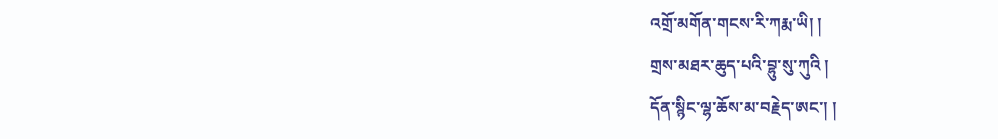འགྲོ་མགོན་གངས་རི་ཀརྨ་ཡི། །
གྲས་མཐར་ཆུད་པའི་བྷུ་སུ་ཀུའི །
དོན་སྙིང་ལྷ་ཆོས་མ་བརྗེད་ཨང་། །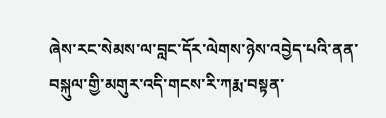ཞེས་རང་སེམས་ལ་བླང་དོར་ལེགས་ཉེས་འབྱེད་པའི་ནན་བསྐུལ་གྱི་མགུར་འདི་གངས་རི་ཀརྨ་བསྟན་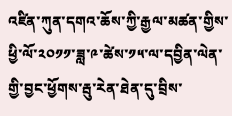འཛིན་ཀུན་དགའ་ཆོས་ཀྱི་རྒྱལ་མཚན་གྱིས་ཕྱི་ལོ་༢༠༡༡་ཟླ་༩་ཚེས་༡༥་ལ་དབྱིན་ལེན་གྱི་བྱང་ཕྱོགས་རྦུ་རེན་ཐེན་དུ་བྲིས་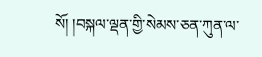སོ། །བསྐལ་ལྡན་གྱི་སེམས་ཅན་ཀུན་ལ་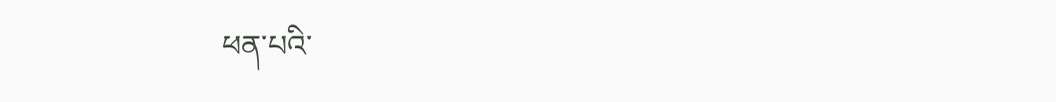ཕན་པའི་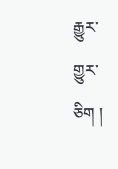རྒྱུར་གྱུར་ཅིག །